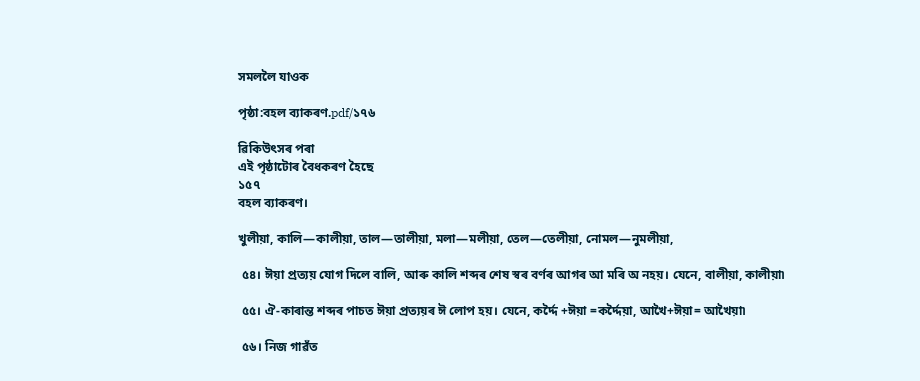সমললৈ যাওক

পৃষ্ঠা:বহল ব্যাকৰণ.pdf/১৭৬

ৱিকিউৎসৰ পৰা
এই পৃষ্ঠাটোৰ বৈধকৰণ হৈছে
১৫৭
বহল ব্যাকৰণ।

খুলীয়া, কালি—কালীয়া, তাল—তালীয়া, মলা—মলীয়া, তেল—তেলীয়া, নোমল—নুমলীয়া,

 ৫৪। ঈয়া প্ৰত্যয় যোগ দিলে বালি, আৰু কালি শব্দৰ শেষ স্বৰ বৰ্ণৰ আগৰ আ মৰি অ নহয়। যেনে, বালীয়া, কালীয়া৷

 ৫৫। ঐ-কাৰান্ত শব্দৰ পাচত ঈয়া প্ৰত্যয়ৰ ঈ লোপ হয়। যেনে, কৰ্দ্দৈ +ঈয়া =কৰ্দ্দৈয়া, আখৈ+ঈয়া= আখৈয়া৷

 ৫৬। নিজ গাৱঁত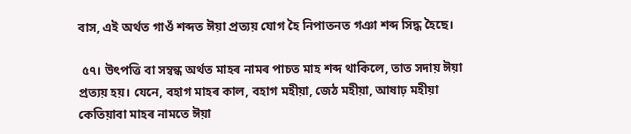বাস, এই অৰ্থত গাওঁ শব্দত ঈয়া প্ৰত্যয় যোগ হৈ নিপাতনত গঞা শব্দ সিদ্ধ হৈছে।

 ৫৭। উৎপত্তি বা সম্বন্ধ অৰ্থত মাহৰ নামৰ পাচত মাহ শব্দ থাকিলে, তাত সদায় ঈয়া প্ৰত্যয় হয়। যেনে, বহাগ মাহৰ কাল, বহাগ মহীয়া, জেঠ মহীয়া, আষাঢ় মহীয়া কেতিয়াবা মাহৰ নামতে ঈয়া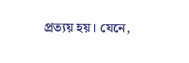প্ৰত্যয় হয়। যেনে,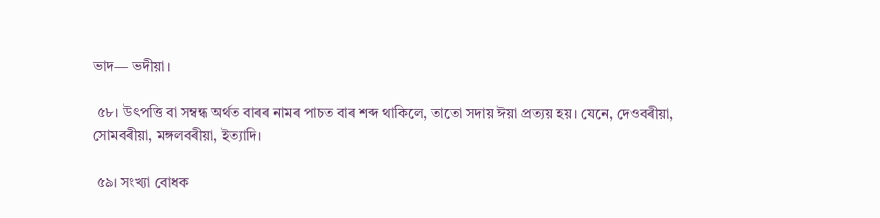ভাদ— ভদীয়া।

 ৫৮। উৎপত্তি বা সম্বন্ধ অৰ্থত বাৰৰ নামৰ পাচত বাৰ শব্দ থাকিলে, তাতো সদায় ঈয়া প্ৰত্যয় হয়। যেনে, দেওবৰীয়া, সোমবৰীয়া, মঙ্গলবৰীয়া, ইত্যাদি।

 ৫৯। সংখ্যা বোধক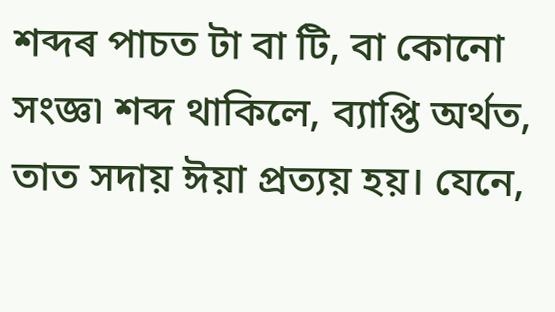শব্দৰ পাচত টা বা টি, বা কোনো সংজ্ঞ৷ শব্দ থাকিলে, ব্যাপ্তি অৰ্থত, তাত সদায় ঈয়া প্ৰত্যয় হয়। যেনে,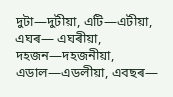দুটা—দুটীয়া, এটি—এটীয়া, এঘৰ— এঘৰীয়া, দহজন—দহজনীয়া, এডাল—এডলীয়া, এবছৰ—